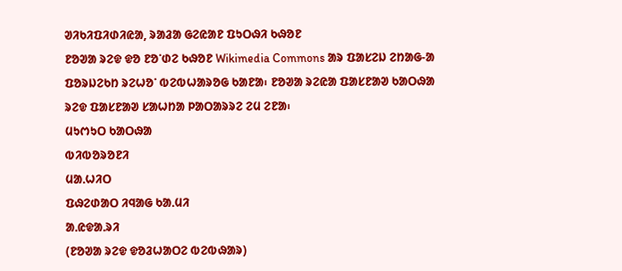ᱣᱤᱠᱤᱯᱤᱰᱤᱭᱟ, ᱨᱟᱲᱟ ᱜᱮᱭᱟᱱ ᱯᱩᱛᱷᱤ ᱠᱷᱚᱱ
ᱱᱚᱣᱟ ᱨᱮᱫ ᱫᱚ ᱱᱚᱸᱰᱮ ᱠᱷᱚᱱ Wikimedia Commons ᱟᱨ ᱯᱟᱥᱮᱡ ᱮᱴᱟᱜ-ᱟ ᱯᱚᱨᱡᱮᱠᱴ ᱨᱮᱦᱚᱸ ᱵᱮᱵᱦᱟᱨᱚᱜ ᱠᱟᱱᱟ᱾ ᱱᱚᱣᱟ ᱨᱮᱭᱟ ᱯᱟᱥᱱᱟᱣ ᱠᱟᱛᱷᱟ ᱨᱮᱫ ᱯᱟᱥᱱᱟᱣ ᱥᱟᱦᱴᱟ ᱞᱟᱛᱟᱨᱨᱮ ᱮᱢ ᱮᱱᱟ᱾
ᱢᱩᱬᱩᱛ ᱠᱟᱛᱷᱟ
ᱵᱤᱵᱚᱨᱚᱱᱤ
ᱢᱟᱹᱦᱤᱛ
ᱯᱷᱮᱰᱟᱛ ᱤᱧᱟᱜ ᱠᱟᱹᱢᱤ
ᱟᱹᱭᱫᱟᱹᱨᱤ
(ᱱᱚᱣᱟ ᱨᱮᱫ ᱫᱚᱲᱦᱟᱛᱮ ᱵᱮᱵᱷᱟᱨ)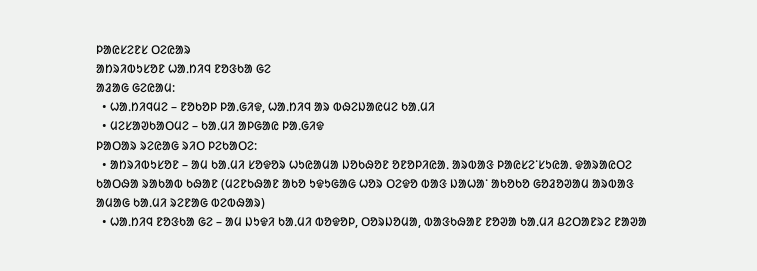ᱞᱟᱭᱥᱮᱱᱥ ᱛᱮᱭᱟᱨ
ᱟᱴᱨᱤᱵᱩᱥᱚᱱ ᱦᱟᱹᱴᱤᱧ ᱱᱚᱝᱠᱟ ᱜᱮ
ᱟᱲᱟᱜ ᱜᱮᱭᱟᱢ:
  • ᱦᱟᱹᱴᱤᱧᱢᱮ – ᱱᱚᱠᱚᱞ ᱞᱟᱹᱜᱤᱫ, ᱦᱟᱹᱴᱤᱧ ᱟᱨ ᱵᱷᱮᱡᱟᱭᱢᱮ ᱠᱟᱹᱢᱤ
  • ᱢᱮᱥᱟᱣᱠᱟᱛᱢᱮ – ᱠᱟᱹᱢᱤ ᱟᱞᱜᱟᱭ ᱞᱟᱹᱜᱤᱫ
ᱞᱟᱛᱟᱨ ᱨᱮᱭᱟᱜ ᱨᱤᱛ ᱞᱮᱠᱟᱛᱮ:
  • ᱟᱴᱨᱤᱵᱩᱥᱚᱱ – ᱟᱢ ᱠᱟᱹᱢᱤ ᱥᱚᱫᱚᱨ ᱦᱩᱭᱟᱢᱟ ᱡᱚᱠᱷᱚᱱ ᱚᱱᱚᱞᱤᱭᱟᱹ ᱟᱨᱵᱟᱝ ᱞᱟᱭᱥᱮᱸᱥᱩᱭᱟᱹ ᱫᱟᱨᱟᱭᱛᱮ ᱠᱟᱛᱷᱟ ᱨᱟᱠᱟᱵ ᱠᱷᱟᱱ (ᱢᱮᱱᱠᱷᱟᱱ ᱟᱠᱚ ᱩᱫᱩᱜᱟᱜ ᱦᱚᱨ ᱛᱮᱫᱚ ᱵᱟᱝ ᱡᱟᱦᱟᱸ ᱟᱠᱚᱠᱚ ᱜᱚᱲᱚᱣᱟᱢ ᱟᱨᱵᱟᱝ ᱟᱢᱟᱜ ᱠᱟᱹᱢᱤ ᱨᱮᱱᱟᱜ ᱵᱮᱵᱷᱟᱨ)
  • ᱦᱟᱹᱴᱤᱧ ᱱᱚᱝᱠᱟ ᱜᱮ – ᱟᱢ ᱡᱩᱫᱤ ᱠᱟᱹᱢᱤ ᱵᱚᱫᱚᱞ, ᱛᱚᱨᱡᱚᱢᱟ, ᱵᱟᱝᱠᱷᱟᱱ ᱱᱚᱣᱟ ᱠᱟᱹᱢᱤ ᱪᱮᱛᱟᱱᱨᱮ ᱱᱟᱣᱟ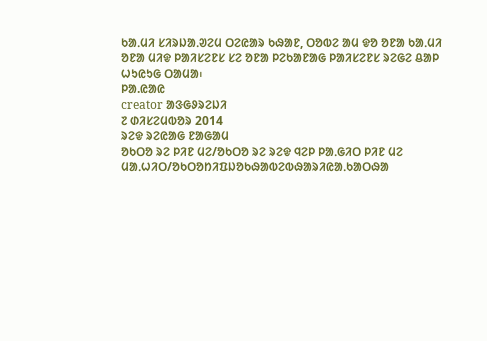ᱠᱟᱹᱢᱤ ᱥᱤᱨᱡᱟᱹᱣᱮᱢ ᱛᱮᱭᱟᱨ ᱠᱷᱟᱱ, ᱛᱚᱵᱮ ᱟᱢ ᱫᱚ ᱚᱱᱟ ᱠᱟᱹᱢᱤ ᱚᱱᱟ ᱢᱤᱫ ᱞᱟᱤᱥᱮᱱᱥ ᱥᱮ ᱚᱱᱟ ᱞᱮᱠᱟᱱᱟᱜ ᱞᱟᱤᱥᱮᱱᱥ ᱨᱮᱜᱮ ᱪᱟᱞ ᱦᱩᱭᱩᱜ ᱛᱟᱢᱟ᱾
ᱞᱟ.ᱭᱟᱭ
creator ᱟᱝᱜᱽᱨᱮᱡᱤ
᱗ ᱰᱤᱥᱮᱢᱵᱚᱨ 2014
ᱨᱮᱫ ᱨᱮᱭᱟᱜ ᱱᱟᱜᱟᱢ
ᱚᱠᱛᱚ ᱨᱮ ᱞᱤᱱ ᱢᱮ/ᱚᱠᱛᱚ ᱨᱮ ᱨᱮᱫ ᱧᱮᱞ ᱞᱟᱹᱜᱤᱛ ᱞᱤᱱ ᱢᱮ
ᱢᱟᱹᱦᱤᱛ/ᱚᱠᱛᱚᱴᱤᱯᱡᱚᱠᱷᱟᱵᱮᱵᱷᱟᱨᱤᱭᱟᱹᱠᱟᱛᱷᱟ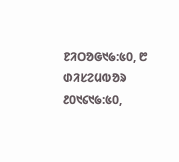ᱱᱤᱛᱚᱜ᱑᱙:᱕᱐, ᱘ ᱰᱤᱥᱮᱢᱵᱚᱨ ᱒᱐᱑᱔᱑᱙:᱕᱐,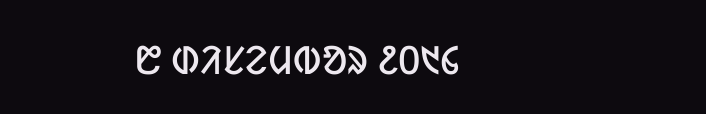᱘ ᱰᱤᱥᱮᱢᱵᱚᱨ ᱒᱐᱑᱔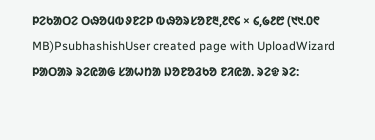ᱞᱮᱠᱟᱛᱮ ᱛᱷᱚᱢᱵᱽᱱᱮᱞ ᱵᱷᱚᱨᱥᱚᱱ᱓,᱒᱖᱔ × ᱔,᱙᱒᱘ (᱑᱑.᱐᱖ MB)PsubhashishUser created page with UploadWizard
ᱞᱟᱛᱟᱨ ᱨᱮᱭᱟᱜ ᱥᱟᱦᱴᱟ ᱡᱚᱱᱚᱲᱠᱚ ᱱᱤᱭᱟᱹ ᱨᱮᱫ ᱨᱮ: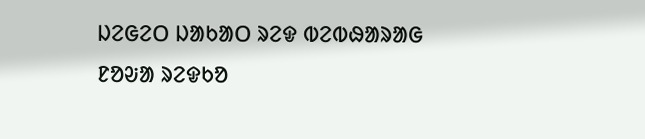ᱡᱮᱜᱮᱛ ᱡᱟᱠᱟᱛ ᱨᱮᱫ ᱵᱮᱵᱷᱟᱨᱟᱜ
ᱱᱚᱶᱟ ᱨᱮᱫᱠᱚ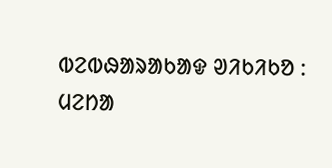ᱵᱮᱵᱷᱟᱨᱟᱠᱟᱫ ᱣᱤᱠᱤᱠᱚ :
ᱢᱮᱴᱟ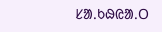ᱥᱟᱹᱠᱷᱭᱟᱹᱛ